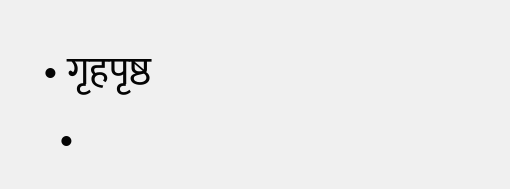• गृहपृष्ठ
  •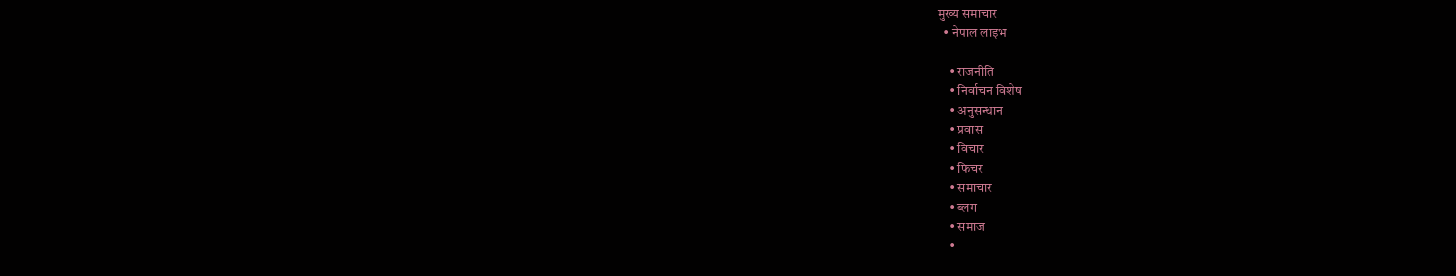मुख्य समाचार
  • नेपाल लाइभ

    • राजनीति
    • निर्वाचन विशेष
    • अनुसन्धान
    • प्रवास
    • विचार
    • फिचर
    • समाचार
    • ब्लग
    • समाज
    •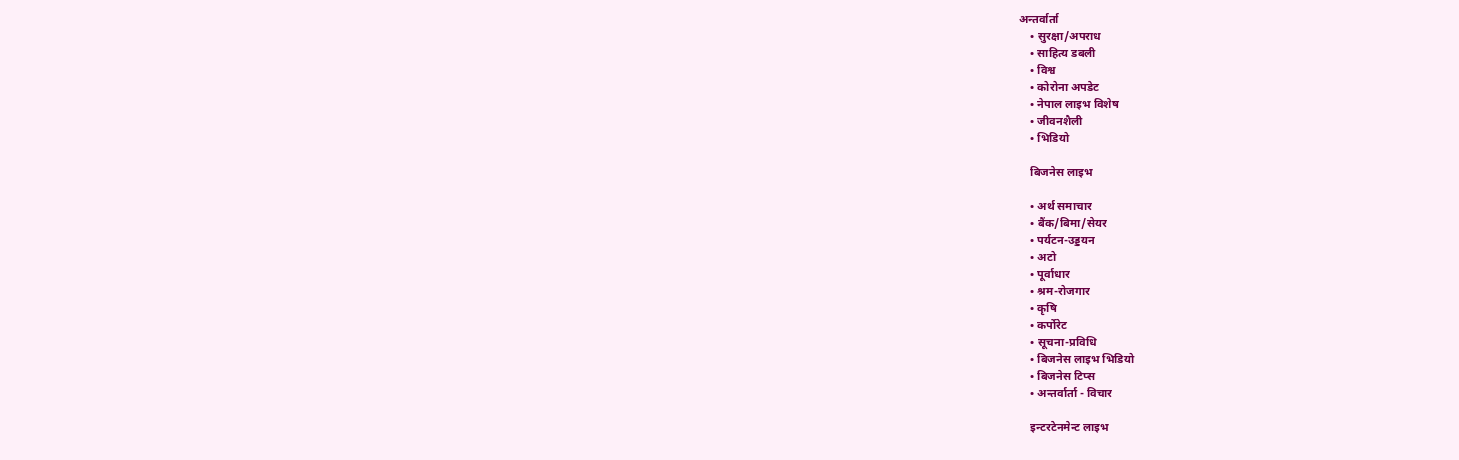अन्तर्वार्ता
    • सुरक्षा/अपराध
    • साहित्य डबली
    • विश्व
    • कोरोना अपडेट
    • नेपाल लाइभ विशेष
    • जीवनशैली
    • भिडियो

    बिजनेस लाइभ

    • अर्थ समाचार
    • बैंक/बिमा/सेयर
    • पर्यटन-उड्डयन
    • अटो
    • पूर्वाधार
    • श्रम-रोजगार
    • कृषि
    • कर्पोरेट
    • सूचना-प्रविधि
    • बिजनेस लाइभ भिडियो
    • बिजनेस टिप्स
    • अन्तर्वार्ता - विचार

    इन्टरटेनमेन्ट लाइभ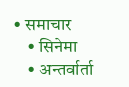• समाचार
    • सिनेमा
    • अन्तर्वार्ता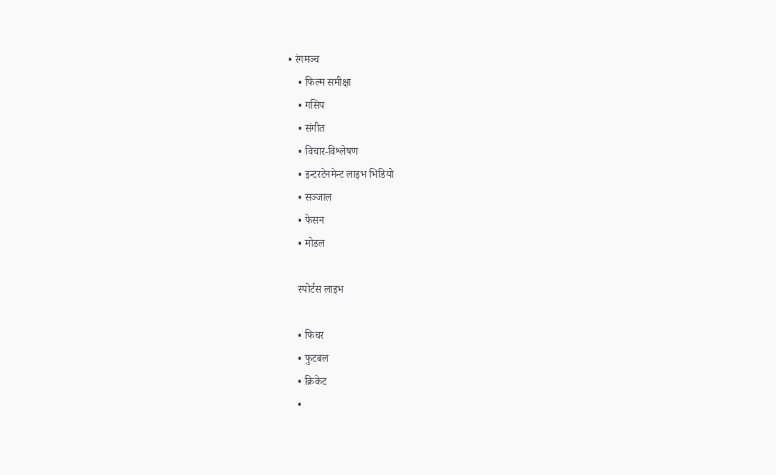• रंगमञ्च
    • फिल्म समीक्षा
    • गसिप
    • संगीत
    • विचार-विश्लेषण
    • इन्टरटेनमेन्ट लाइभ भिडियो
    • सञ्जाल
    • फेसन
    • मोडल

    स्पोर्टस लाइभ

    • फिचर
    • फुटबल
    • क्रिकेट
    •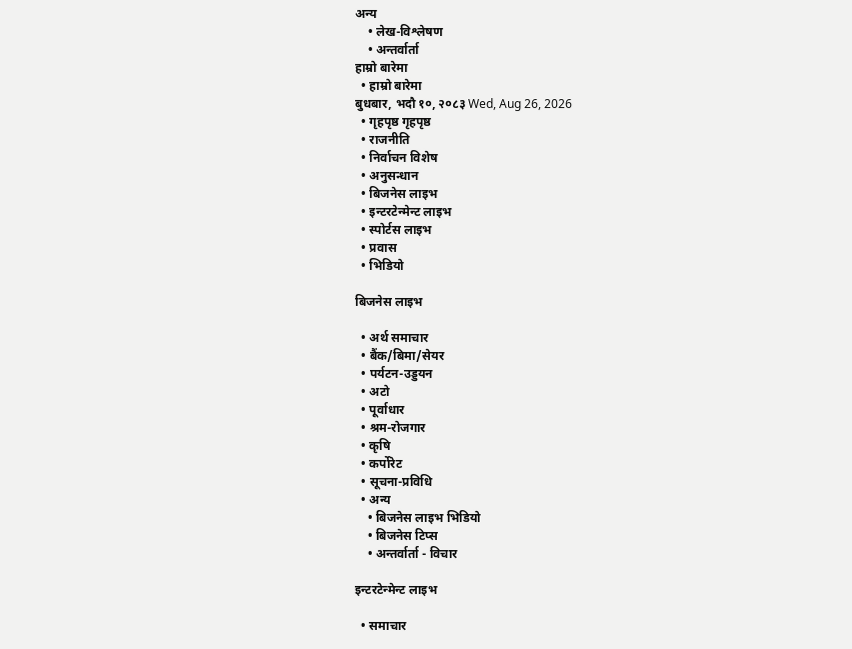अन्य
    • लेख-विश्लेषण
    • अन्तर्वार्ता
हाम्रो बारेमा
  • हाम्रो बारेमा
बुधबार, भदौ १०, २०८३ Wed, Aug 26, 2026
  • गृहपृष्ठ गृहपृष्ठ
  • राजनीति
  • निर्वाचन विशेष
  • अनुसन्धान
  • बिजनेस लाइभ
  • इन्टरटेन्मेन्ट लाइभ
  • स्पोर्टस लाइभ
  • प्रवास
  • भिडियो

बिजनेस लाइभ

  • अर्थ समाचार
  • बैंक/बिमा/सेयर
  • पर्यटन-उड्डयन
  • अटो
  • पूर्वाधार
  • श्रम-रोजगार
  • कृषि
  • कर्पोरेट
  • सूचना-प्रविधि
  • अन्य
    • बिजनेस लाइभ भिडियो
    • बिजनेस टिप्स
    • अन्तर्वार्ता - विचार

इन्टरटेन्मेन्ट लाइभ

  • समाचार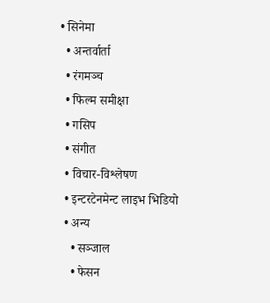• सिनेमा
  • अन्तर्वार्ता
  • रंगमञ्च
  • फिल्म समीक्षा
  • गसिप
  • संगीत
  • विचार-विश्लेषण
  • इन्टरटेनमेन्ट लाइभ भिडियो
  • अन्य
    • सञ्जाल
    • फेसन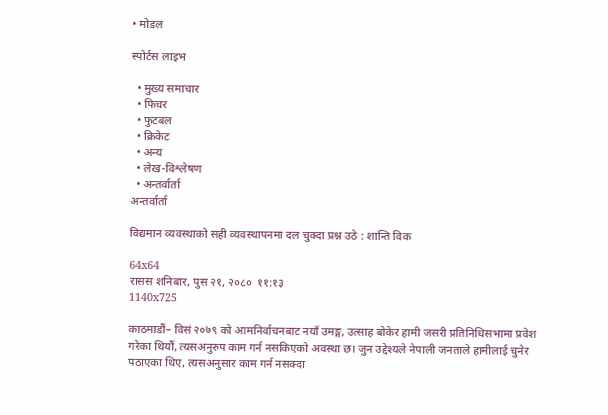• मोडल

स्पोर्टस लाइभ

  • मुख्य समाचार
  • फिचर
  • फुटबल
  • क्रिकेट
  • अन्य
  • लेख-विश्लेषण
  • अन्तर्वार्ता
अन्तर्वार्ता

विद्यमान व्यवस्थाको सही व्यवस्थापनमा दल चुक्दा प्रश्न उठे : शान्ति विक

64x64
रासस शनिबार, पुस २१, २०८०  ११:१३
1140x725

काठमाडौं– विसं २०७९ को आमनिर्वाचनबाट नयाँ उमङ्ग, उत्साह बोकेर हामी जसरी प्रतिनिधिसभामा प्रवेश गरेका थियौं, त्यसअनुरुप काम गर्न नसकिएको अवस्था छ। जुन उद्देश्यले नेपाली जनताले हामीलाई चुनेर पठाएका थिए, त्यसअनुसार काम गर्न नसक्दा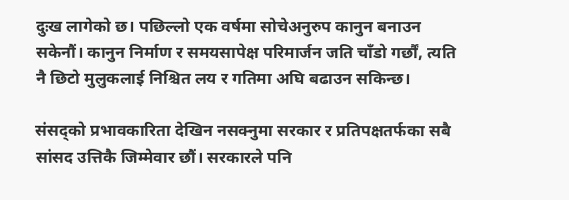दुःख लागेको छ। पछिल्लो एक वर्षमा सोचेअनुरुप कानुन बनाउन सकेनौं। कानुन निर्माण र समयसापेक्ष परिमार्जन जति चाँडो गर्छौं, त्यति नै छिटो मुलुकलाई निश्चित लय र गतिमा अघि बढाउन सकिन्छ।

संसद्को प्रभावकारिता देखिन नसक्नुमा सरकार र प्रतिपक्षतर्फका सबै सांसद उत्तिकै जिम्मेवार छौं। सरकारले पनि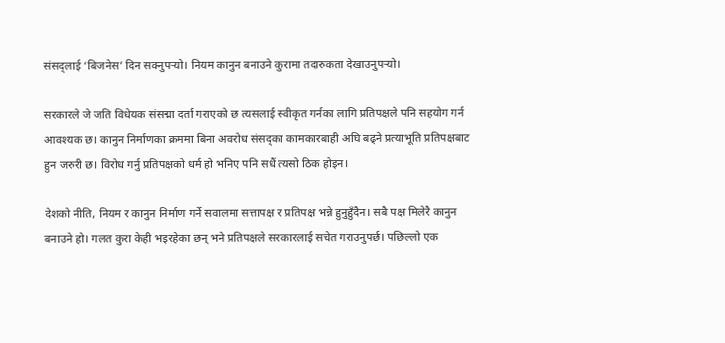संसद्लाई ‘बिजनेस’ दिन सक्नुपर्‍यो। नियम कानुन बनाउने कुरामा तदारुकता देखाउनुपर्‍यो।

सरकारले जे जति विधेयक संसद्मा दर्ता गराएको छ त्यसलाई स्वीकृत गर्नका लागि प्रतिपक्षले पनि सहयोग गर्न आवश्यक छ। कानुन निर्माणका क्रममा बिना अवरोध संसद्का कामकारबाही अघि बढ्ने प्रत्याभूति प्रतिपक्षबाट हुन जरुरी छ। विरोध गर्नु प्रतिपक्षको धर्म हो भनिए पनि सधैं त्यसो ठिक होइन।

देशको नीति, नियम र कानुन निर्माण गर्ने सवालमा सत्तापक्ष र प्रतिपक्ष भन्ने हुनुहुँदैन। सबै पक्ष मिलेरै कानुन बनाउने हो। गलत कुरा केही भइरहेका छन् भने प्रतिपक्षले सरकारलाई सचेत गराउनुपर्छ। पछिल्लो एक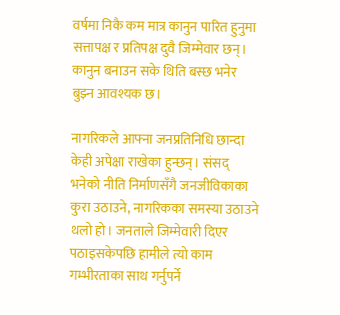वर्षमा निकै कम मात्र कानुन पारित हुनुमा सत्तापक्ष र प्रतिपक्ष दुवै जिम्मेवार छन्। कानुन बनाउन सके थिति बस्छ भनेर बुझ्न आवश्यक छ।

नागरिकले आफ्ना जनप्रतिनिधि छान्दा केही अपेक्षा राखेका हुन्छन्। संसद् भनेको नीति निर्माणसँगै जनजीविकाका कुरा उठाउने, नागरिकका समस्या उठाउने थलो हो। जनताले जिम्मेवारी दिएर पठाइसकेपछि हामीले त्यो काम गम्भीरताका साथ गर्नुपर्ने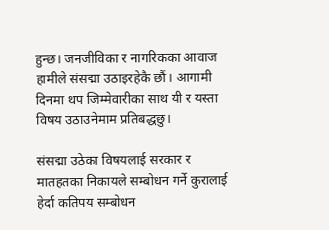हुन्छ। जनजीविका र नागरिकका आवाज हामीले संसद्मा उठाइरहेकै छौं। आगामी दिनमा थप जिम्मेवारीका साथ यी र यस्ता विषय उठाउनेमाम प्रतिबद्धछु।

संसद्मा उठेका विषयलाई सरकार र मातहतका निकायले सम्बोधन गर्ने कुरालाई हेर्दा कतिपय सम्बोधन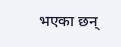भएका छन्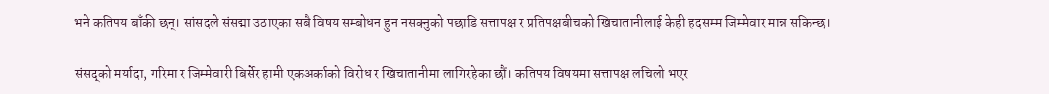भने कतिपय बाँकी छन्। सांसदले संसद्मा उठाएका सबै विषय सम्बोधन हुन नसक्नुको पछाडि सत्तापक्ष र प्रतिपक्षबीचको खिचातानीलाई केही हदसम्म जिम्मेवार मान्न सकिन्छ।

संसद्को मर्यादा, गरिमा र जिम्मेवारी बिर्सेर हामी एकअर्काको विरोध र खिचातानीमा लागिरहेका छौं। कतिपय विषयमा सत्तापक्ष लचिलो भएर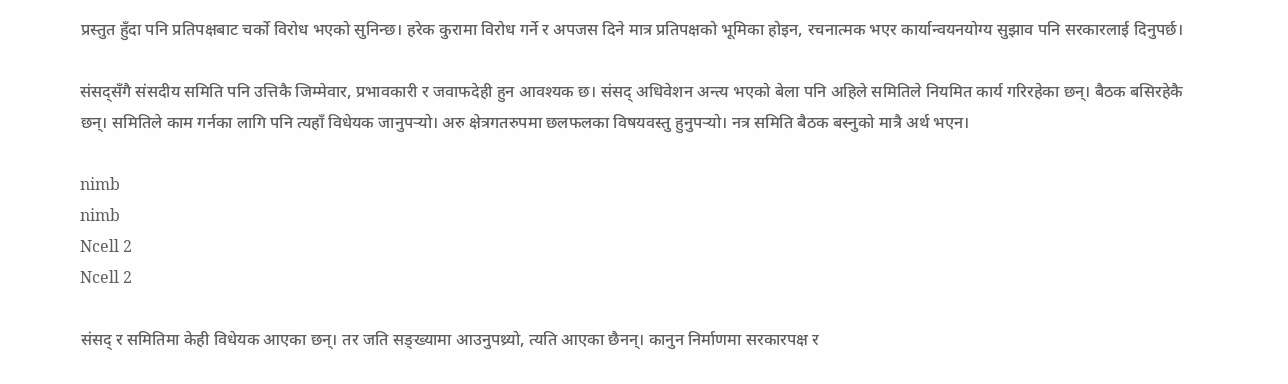प्रस्तुत हुँदा पनि प्रतिपक्षबाट चर्को विरोध भएको सुनिन्छ। हरेक कुरामा विरोध गर्ने र अपजस दिने मात्र प्रतिपक्षको भूमिका होइन, रचनात्मक भएर कार्यान्वयनयोग्य सुझाव पनि सरकारलाई दिनुपर्छ।

संसद्सँगै संसदीय समिति पनि उत्तिकै जिम्मेवार, प्रभावकारी र जवाफदेही हुन आवश्यक छ। संसद् अधिवेशन अन्त्य भएको बेला पनि अहिले समितिले नियमित कार्य गरिरहेका छन्। बैठक बसिरहेकै छन्। समितिले काम गर्नका लागि पनि त्यहाँ विधेयक जानुपर्‍यो। अरु क्षेत्रगतरुपमा छलफलका विषयवस्तु हुनुपर्‍यो। नत्र समिति बैठक बस्नुको मात्रै अर्थ भएन।

nimb
nimb
Ncell 2
Ncell 2

संसद् र समितिमा केही विधेयक आएका छन्। तर जति सङ्ख्यामा आउनुपथ्र्यो, त्यति आएका छैनन्। कानुन निर्माणमा सरकारपक्ष र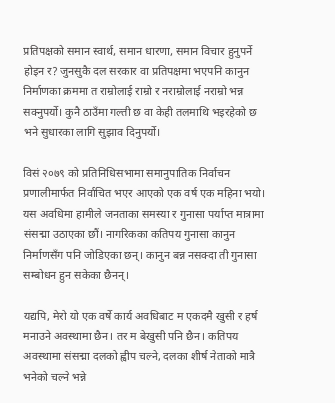प्रतिपक्षको समान स्वार्थ, समान धारणा, समान विचार हुनुपर्ने होइन र? जुनसुकै दल सरकार वा प्रतिपक्षमा भएपनि कानुन निर्माणका क्रममा त राम्रोलाई राम्रो र नराम्रोलाई नराम्रो भन्न सक्नुपर्यो। कुनै ठाउँमा गल्ती छ वा केही तलमाथि भइरहेको छ भने सुधारका लागि सुझाव दिनुपर्यो।

विसं २०७९ को प्रतिनिधिसभामा समानुपातिक निर्वाचन प्रणालीमार्फत निर्वाचित भएर आएको एक वर्ष एक महिना भयो। यस अवधिमा हामीले जनताका समस्या र गुनासा पर्याप्त मात्रामा संसद्मा उठाएका छौं। नागरिकका कतिपय गुनासा कानुन निर्माणसँग पनि जोडिएका छन्। कानुन बन्न नसक्दा ती गुनासा सम्बोधन हुन सकेका छैनन्।

यद्यपि, मेरो यो एक वर्षे कार्य अवधिबाट म एकदमै खुसी र हर्ष मनाउने अवस्थामा छैन। तर म बेखुसी पनि छैन। कतिपय अवस्थामा संसद्मा दलको ह्वीप चल्ने, दलका शीर्ष नेताको मात्रै भनेको चल्ने भन्ने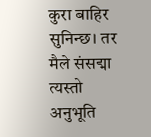कुरा बाहिर सुनिन्छ। तर मैले संसद्मा त्यस्तो अनुभूति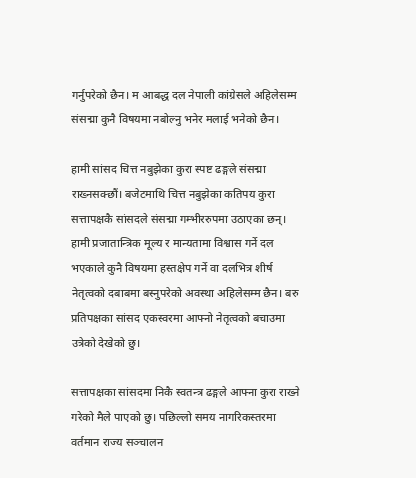गर्नुपरेको छैन। म आबद्ध दल नेपाली कांग्रेसले अहिलेसम्म संसद्मा कुनै विषयमा नबोल्नु भनेर मलाई भनेको छैन।

हामी सांसद चित्त नबुझेका कुरा स्पष्ट ढङ्गले संसद्मा राख्नसक्छौं। बजेटमाथि चित्त नबुझेका कतिपय कुरा सत्तापक्षकै सांसदले संसद्मा गम्भीररुपमा उठाएका छन्। हामी प्रजातान्त्रिक मूल्य र मान्यतामा विश्वास गर्ने दल भएकाले कुनै विषयमा हस्तक्षेप गर्ने वा दलभित्र शीर्ष नेतृत्वको दबाबमा बस्नुपरेको अवस्था अहिलेसम्म छैन। बरु प्रतिपक्षका सांसद एकस्वरमा आफ्नो नेतृत्वको बचाउमा उत्रेको देखेको छु।

सत्तापक्षका सांसदमा निकै स्वतन्त्र ढङ्गले आफ्ना कुरा राख्ने गरेको मैले पाएको छु। पछिल्लो समय नागरिकस्तरमा वर्तमान राज्य सञ्चालन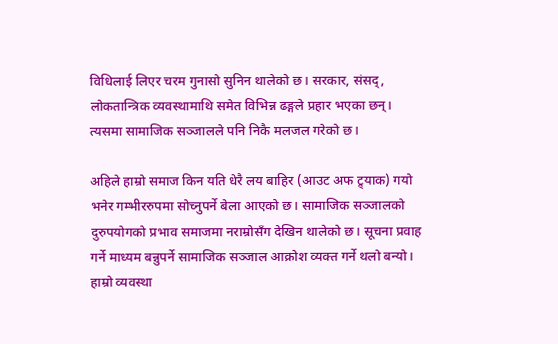विधिलाई लिएर चरम गुनासो सुनिन थालेको छ। सरकार, संसद्, लोकतान्त्रिक व्यवस्थामाथि समेत विभिन्न ढङ्गले प्रहार भएका छन्। त्यसमा सामाजिक सञ्जालले पनि निकै मलजल गरेको छ।

अहिले हाम्रो समाज किन यति धेरै लय बाहिर (आउट अफ ट्र्याक) गयो भनेर गम्भीररुपमा सोच्नुपर्ने बेला आएको छ। सामाजिक सञ्जालको दुरुपयोगको प्रभाव समाजमा नराम्रोसँग देखिन थालेको छ। सूचना प्रवाह गर्ने माध्यम बन्नुपर्ने सामाजिक सञ्जाल आक्रोश व्यक्त गर्ने थलो बन्यो। हाम्रो व्यवस्था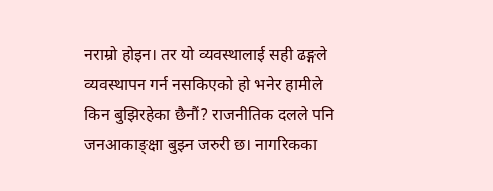नराम्रो होइन। तर यो व्यवस्थालाई सही ढङ्गले व्यवस्थापन गर्न नसकिएको हो भनेर हामीले किन बुझिरहेका छैनौं? राजनीतिक दलले पनि जनआकाङ्क्षा बुझ्न जरुरी छ। नागरिकका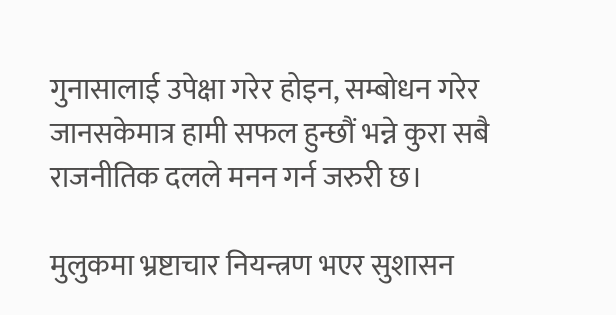गुनासालाई उपेक्षा गरेर होइन, सम्बोधन गरेर जानसकेमात्र हामी सफल हुन्छौं भन्ने कुरा सबै राजनीतिक दलले मनन गर्न जरुरी छ।

मुलुकमा भ्रष्टाचार नियन्त्रण भएर सुशासन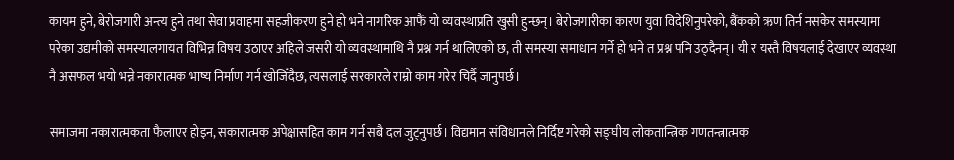कायम हुने, बेरोजगारी अन्त्य हुने तथा सेवा प्रवाहमा सहजीकरण हुने हो भने नागरिक आफैं यो व्यवस्थाप्रति खुसी हुन्छन्। बेरोजगारीका कारण युवा विदेशिनुपरेको, बैंकको ऋण तिर्न नसकेर समस्यामा परेका उद्यमीको समस्यालगायत विभिन्न विषय उठाएर अहिले जसरी यो व्यवस्थामाथि नै प्रश्न गर्न थालिएको छ, ती समस्या समाधान गर्ने हो भने त प्रश्न पनि उठ्दैनन्। यी र यस्तै विषयलाई देखाएर व्यवस्था नै असफल भयो भन्ने नकारात्मक भाष्य निर्माण गर्न खोजिँदैछ, त्यसलाई सरकारले राम्रो काम गरेर चिर्दै जानुपर्छ।

समाजमा नकारात्मकता फैलाएर होइन, सकारात्मक अपेक्षासहित काम गर्न सबै दल जुट्नुपर्छ। विद्यमान संविधानले निर्दिष्ट गरेको सङ्घीय लोकतान्त्रिक गणतन्त्रात्मक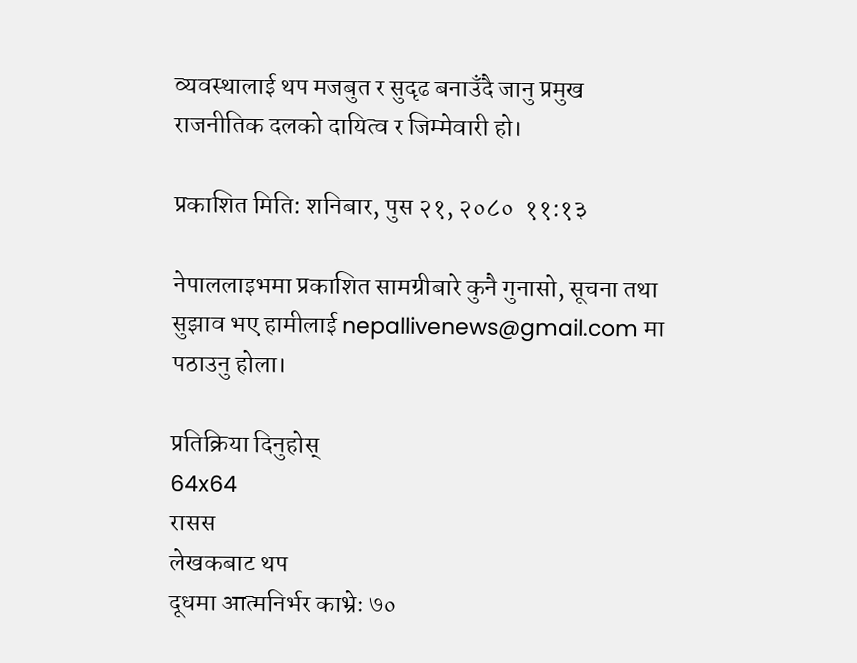व्यवस्थालाई थप मजबुत र सुदृढ बनाउँदै जानु प्रमुख राजनीतिक दलको दायित्व र जिम्मेवारी हो।

प्रकाशित मिति: शनिबार, पुस २१, २०८०  ११:१३

नेपाललाइभमा प्रकाशित सामग्रीबारे कुनै गुनासो, सूचना तथा सुझाव भए हामीलाई nepallivenews@gmail.com मा पठाउनु होला।

प्रतिक्रिया दिनुहोस्
64x64
रासस
लेखकबाट थप
दूधमा आत्मनिर्भर काभ्रेः ७०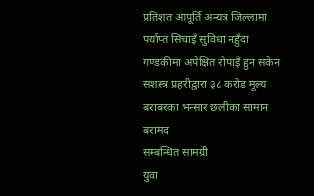प्रतिशत आपूर्ति अन्यत्र जिल्लामा
पर्याप्त सिचाइँ सुविधा नहुँदा गण्डकीमा अपेक्षित रोपाइँ हुन सकेन
सशस्त्र प्रहरीद्वारा ३८ करोड मूल्य बराबरका भन्सार छलीका सामान बरामद
सम्बन्धित सामग्री
युवा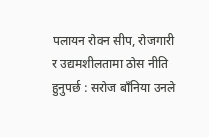पलायन रोक्न सीप, रोजगारी र उद्यमशीलतामा ठोस नीति हुनुपर्छ : सरोज बाँनिया उनले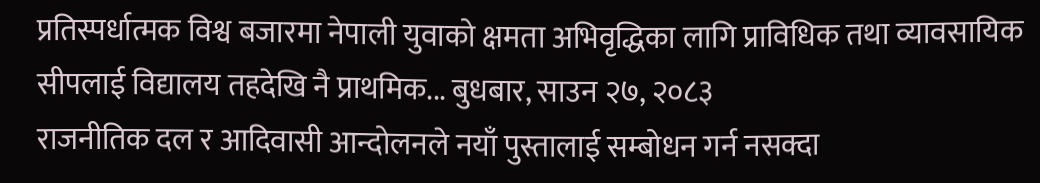प्रतिस्पर्धात्मक विश्व बजारमा नेपाली युवाको क्षमता अभिवृद्धिका लागि प्राविधिक तथा व्यावसायिक सीपलाई विद्यालय तहदेखि नै प्राथमिक... बुधबार, साउन २७, २०८३
राजनीतिक दल र आदिवासी आन्दोलनले नयाँ पुस्तालाई सम्बोधन गर्न नसक्दा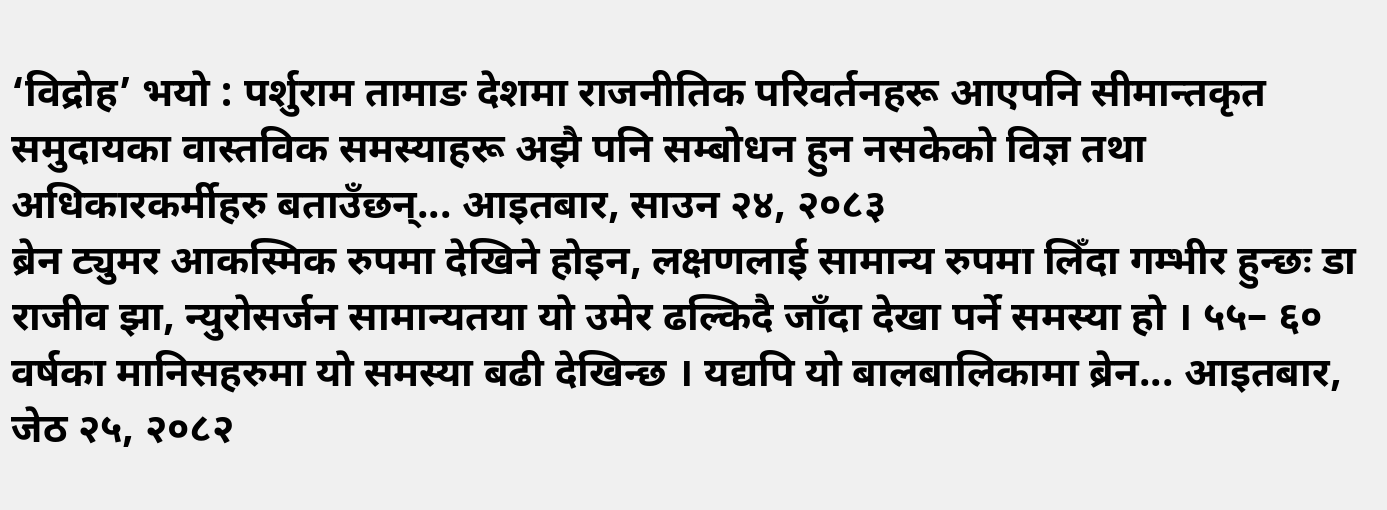‘विद्रोह’ भयो : पर्शुराम तामाङ देशमा राजनीतिक परिवर्तनहरू आएपनि सीमान्तकृत समुदायका वास्तविक समस्याहरू अझै पनि सम्बोधन हुन नसकेको विज्ञ तथा अधिकारकर्मीहरु बताउँछन्... आइतबार, साउन २४, २०८३
ब्रेन ट्युमर आकस्मिक रुपमा देखिने होइन, लक्षणलाई सामान्य रुपमा लिँदा गम्भीर हुन्छः डा राजीव झा, न्युरोसर्जन सामान्यतया यो उमेर ढल्किदै जाँदा देखा पर्ने समस्या हो । ५५– ६० वर्षका मानिसहरुमा यो समस्या बढी देखिन्छ । यद्यपि यो बालबालिकामा ब्रेन... आइतबार, जेठ २५, २०८२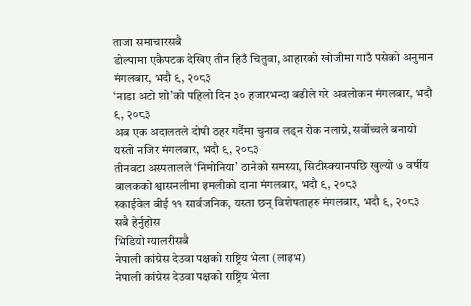ताजा समाचारसबै
डोल्पामा एकैपटक देखिए तीन हिउँ चितुवा, आहारको खोजीमा गाउँ पसेको अनुमान मंगलबार, भदौ ९, २०८३
‘नाडा अटो शो’को पहिलो दिन ३० हजारभन्दा बढीले गरे अवलोकन मंगलबार, भदौ ९, २०८३
अब एक अदालतले दोषी ठहर गर्दैमा चुनाव लड्न रोक नलाग्ने, सर्वोच्चले बनायो यस्तो नजिर मंगलबार, भदौ ९, २०८३
तीनवटा अस्पतालले ‘निमोनिया’ ठानेको समस्या, सिटीस्क्यानपछि खुल्यो ७ वर्षीय बालकको श्वासनलीमा इमलीको दाना मंगलबार, भदौ ९, २०८३
स्काईवेल बीई ११ सार्वजनिक, यस्ता छन् विशेषताहरु मंगलबार, भदौ ९, २०८३
सबै हेर्नुहोस
भिडियो ग्यालरीसबै
नेपाली कांग्रेस देउवा पक्षको राष्ट्रिय भेला (लाइभ)
नेपाली कांग्रेस देउवा पक्षको राष्ट्रिय भेला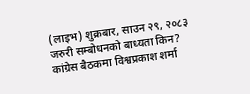(लाइभ) शुक्रबार, साउन २९, २०८३
जरुरी सम्बोधनको बाध्यता किन? कांग्रेस बैठकमा विश्वप्रकाश शर्मा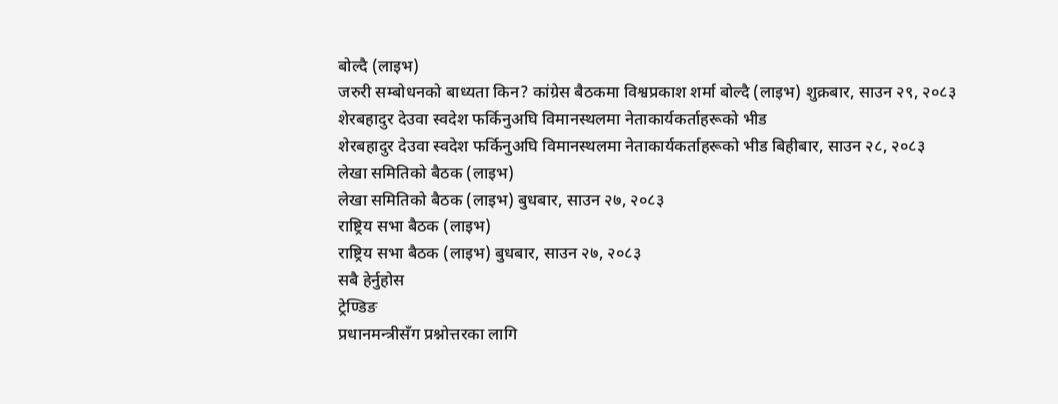बोल्दै (लाइभ)
जरुरी सम्बोधनको बाध्यता किन? कांग्रेस बैठकमा विश्वप्रकाश शर्मा बोल्दै (लाइभ) शुक्रबार, साउन २९, २०८३
शेरबहादुर देउवा स्वदेश फर्किनुअघि विमानस्थलमा नेताकार्यकर्ताहरूको भीड
शेरबहादुर देउवा स्वदेश फर्किनुअघि विमानस्थलमा नेताकार्यकर्ताहरूको भीड बिहीबार, साउन २८, २०८३
लेखा समितिको बैठक (लाइभ)
लेखा समितिको बैठक (लाइभ) बुधबार, साउन २७, २०८३
राष्ट्रिय सभा बैठक (लाइभ)
राष्ट्रिय सभा बैठक (लाइभ) बुधबार, साउन २७, २०८३
सबै हेर्नुहोस
ट्रेण्डिङ
प्रधानमन्त्रीसँग प्रश्नोत्तरका लागि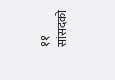११ सांसदको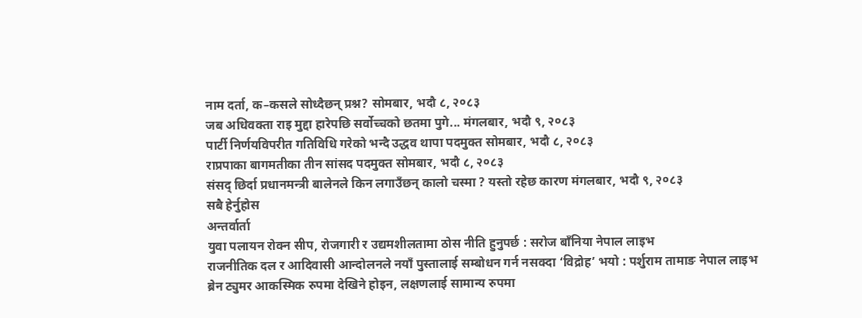नाम दर्ता, क–कसले सोध्दैछन् प्रश्न? सोमबार, भदौ ८, २०८३
जब अधिवक्ता राइ मुद्दा हारेपछि सर्वोच्चको छतमा पुगे... मंगलबार, भदौ ९, २०८३
पार्टी निर्णयविपरीत गतिविधि गरेको भन्दै उद्धव थापा पदमुक्त सोमबार, भदौ ८, २०८३
राप्रपाका बागमतीका तीन सांसद पदमुक्त सोमबार, भदौ ८, २०८३
संसद् छिर्दा प्रधानमन्त्री बालेनले किन लगाउँछन् कालो चस्मा ? यस्तो रहेछ कारण मंगलबार, भदौ ९, २०८३
सबै हेर्नुहोस
अन्तर्वार्ता
युवा पलायन रोक्न सीप, रोजगारी र उद्यमशीलतामा ठोस नीति हुनुपर्छ : सरोज बाँनिया नेपाल लाइभ
राजनीतिक दल र आदिवासी आन्दोलनले नयाँ पुस्तालाई सम्बोधन गर्न नसक्दा ‘विद्रोह’ भयो : पर्शुराम तामाङ नेपाल लाइभ
ब्रेन ट्युमर आकस्मिक रुपमा देखिने होइन, लक्षणलाई सामान्य रुपमा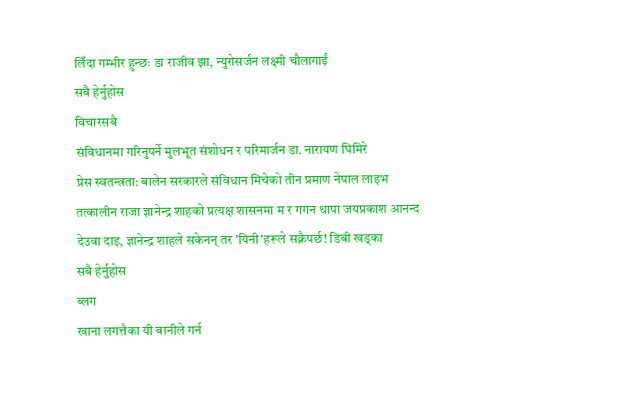लिँदा गम्भीर हुन्छः डा राजीव झा, न्युरोसर्जन लक्ष्मी चौलागाईं
सबै हेर्नुहोस
विचारसबै
संविधानमा गरिनुपर्ने मुलभूत संशोधन र परिमार्जन डा. नारायण घिमिरे
प्रेस स्वतन्त्रता: बालेन सरकारले संविधान मिचेको तीन प्रमाण नेपाल लाइभ
तत्कालीन राजा ज्ञानेन्द्र शाहको प्रत्यक्ष शासनमा म र गगन थापा जयप्रकाश आनन्द
देउवा दाइ, ज्ञानेन्द्र शाहले सकेनन् तर 'यिनी'हरूले सक्नैपर्छ! डिबी खड्का
सबै हेर्नुहोस
ब्लग
खाना लगत्तैका यी बानीले गर्न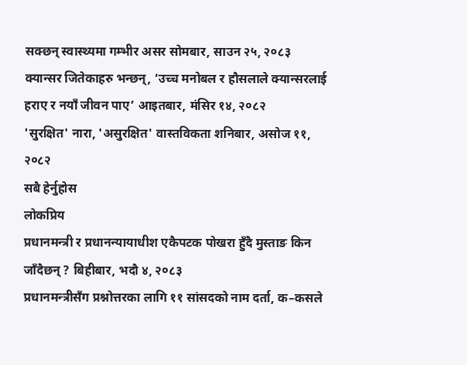सक्छन् स्वास्थ्यमा गम्भीर असर सोमबार, साउन २५, २०८३
क्यान्सर जितेकाहरु भन्छन्, ‘उच्च मनोबल र हौसलाले क्यान्सरलाई हराए र नयाँ जीवन पाए’ आइतबार, मंसिर १४, २०८२
'सुरक्षित' नारा, 'असुरक्षित' वास्तविकता शनिबार, असोज ११, २०८२
सबै हेर्नुहोस
लोकप्रिय
प्रधानमन्त्री र प्रधानन्यायाधीश एकैपटक पोखरा हुँदै मुस्ताङ किन जाँदैछन् ? बिहीबार, भदौ ४, २०८३
प्रधानमन्त्रीसँग प्रश्नोत्तरका लागि ११ सांसदको नाम दर्ता, क–कसले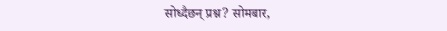सोध्दैछन् प्रश्न? सोमबार,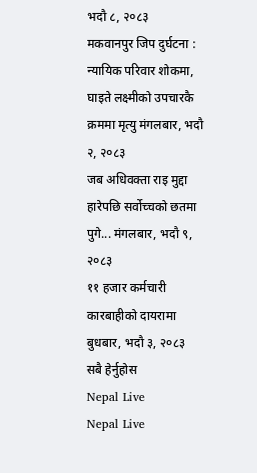भदौ ८, २०८३
मकवानपुर जिप दुर्घटना : न्यायिक परिवार शोकमा, घाइते लक्ष्मीको उपचारकै क्रममा मृत्यु मंगलबार, भदौ २, २०८३
जब अधिवक्ता राइ मुद्दा हारेपछि सर्वोच्चको छतमा पुगे... मंगलबार, भदौ ९, २०८३
११ हजार कर्मचारी कारबाहीको दायरामा बुधबार, भदौ ३, २०८३
सबै हेर्नुहोस
Nepal Live
Nepal Live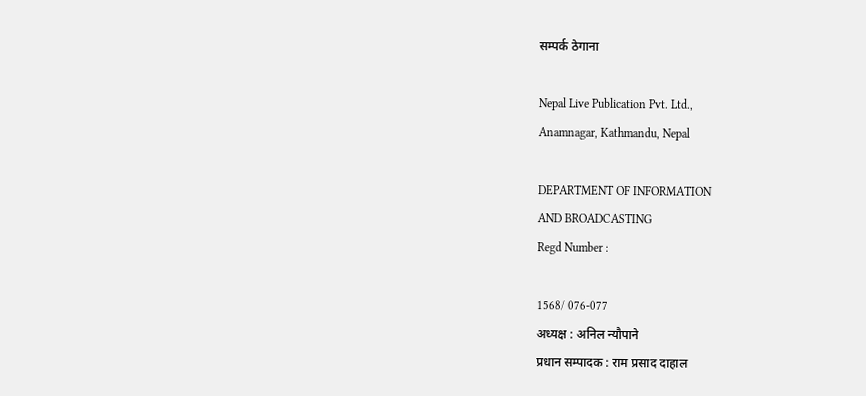सम्पर्क ठेगाना

Nepal Live Publication Pvt. Ltd.,
Anamnagar, Kathmandu, Nepal

DEPARTMENT OF INFORMATION
AND BROADCASTING
Regd Number :

1568/ 076-077
अध्यक्ष : अनिल न्यौपाने
प्रधान सम्पादक : राम प्रसाद दाहाल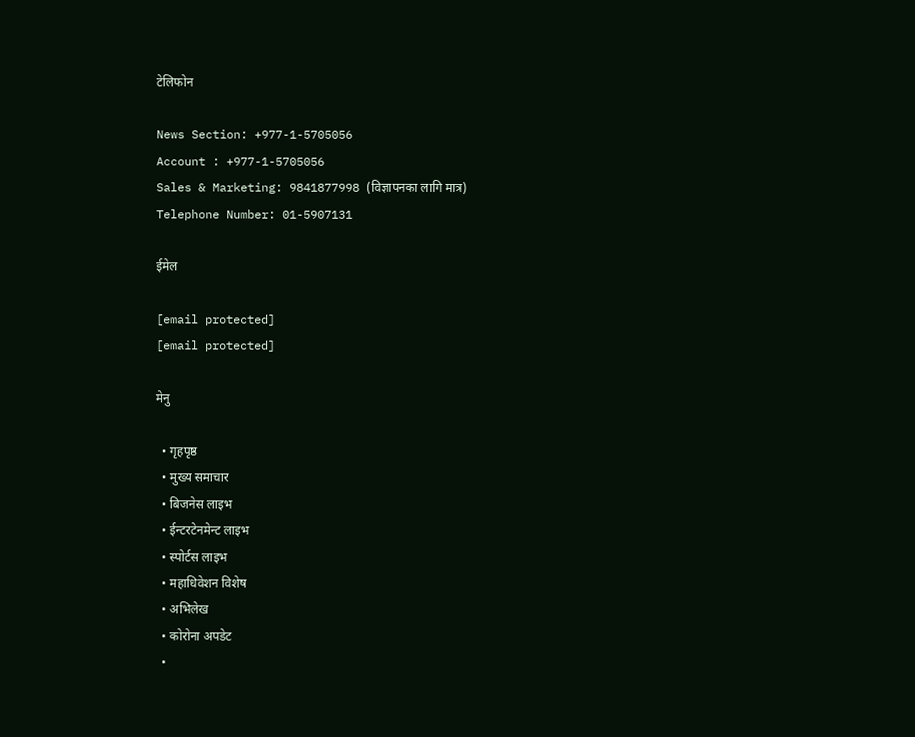टेलिफोन

News Section: +977-1-5705056
Account : +977-1-5705056
Sales & Marketing: 9841877998 (विज्ञापनका लागि मात्र)
Telephone Number: 01-5907131

ईमेल

[email protected]
[email protected]

मेनु

  • गृहपृष्ठ
  • मुख्य समाचार
  • बिजनेस लाइभ
  • ईन्टरटेनमेन्ट लाइभ
  • स्पोर्टस लाइभ
  • महाधिवेशन विशेष
  • अभिलेख
  • कोरोना अपडेट
  •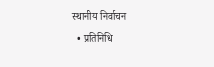स्थानीय निर्वाचन
  • प्रतिनिधि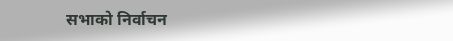सभाको निर्वाचन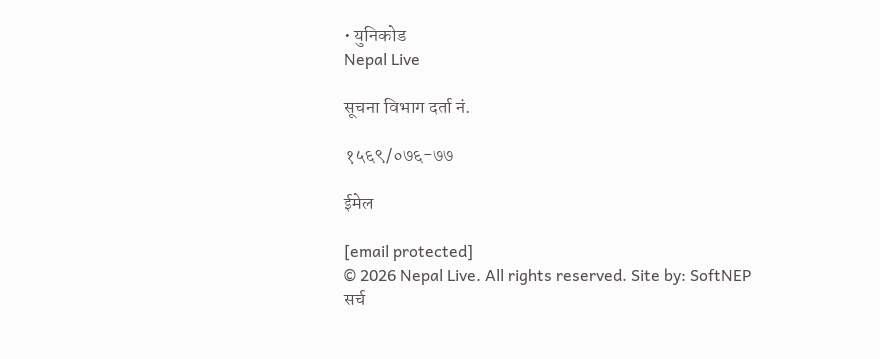• युनिकोड
Nepal Live

सूचना विभाग दर्ता नं.

१५६९/०७६-७७

ईमेल

[email protected]
© 2026 Nepal Live. All rights reserved. Site by: SoftNEP
सर्च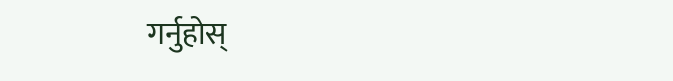गर्नुहोस्